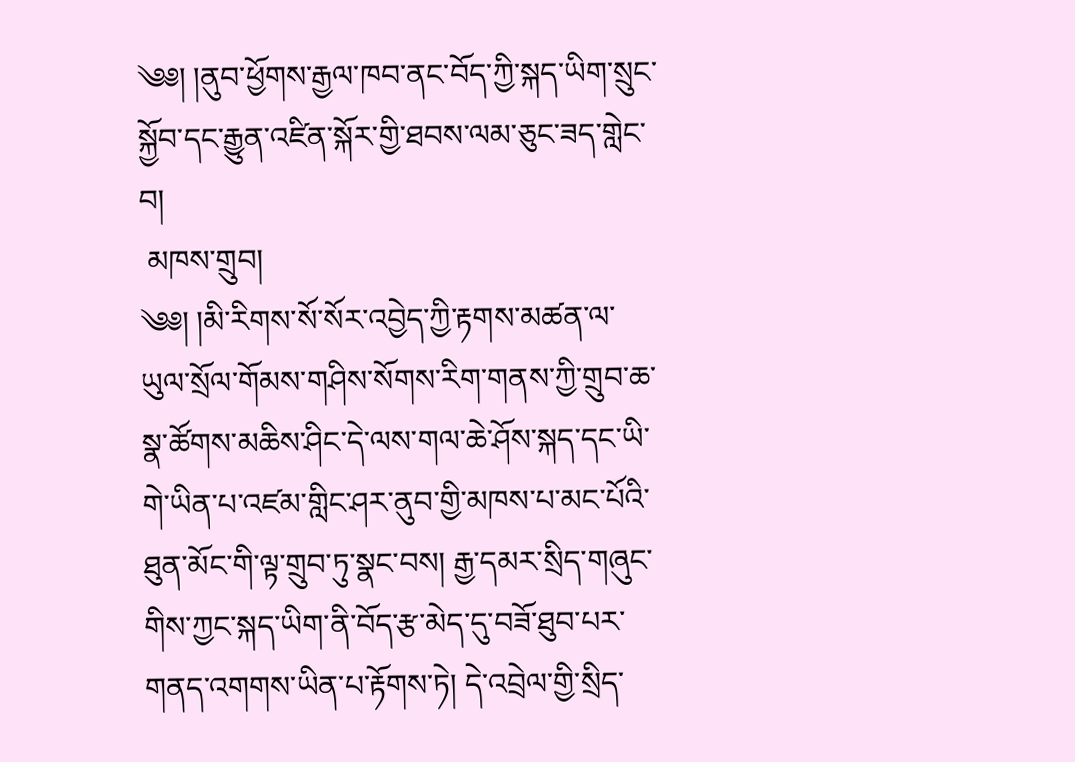༄༅། །ནུབ་ཕྱོགས་རྒྱལ་ཁབ་ནང་བོད་ཀྱི་སྐད་ཡིག་སྲུང་སྐྱོབ་དང་རྒྱུན་འཛིན་སྐོར་གྱི་ཐབས་ལམ་ཅུང་ཟད་གླེང་བ།
 མཁས་གྲུབ།
༄༅། །མི་རིགས་སོ་སོར་འབྱེད་ཀྱི་རྟགས་མཚན་ལ་ཡུལ་སྲོལ་གོམས་གཤིས་སོགས་རིག་གནས་ཀྱི་གྲུབ་ཆ་སྣ་ཚོགས་མཆིས་ཤིང་དེ་ལས་གལ་ཆེ་ཤོས་སྐད་དང་ཡི་གེ་ཡིན་པ་འཛམ་གླིང་ཤར་ནུབ་གྱི་མཁས་པ་མང་པོའི་ཐུན་མོང་གི་ལྟ་གྲུབ་ཏུ་སྣང་བས། རྒྱ་དམར་སྲིད་གཞུང་གིས་ཀྱང་སྐད་ཡིག་ནི་བོད་རྩ་མེད་དུ་བཟོ་ཐུབ་པར་གནད་འགགས་ཡིན་པ་རྟོགས་ཏེ། དེ་འབྲེལ་གྱི་སྲིད་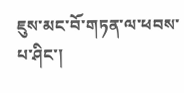ཇུས་མང་བོ་གཏན་ལ་ཕབས་པ་ཤིང་།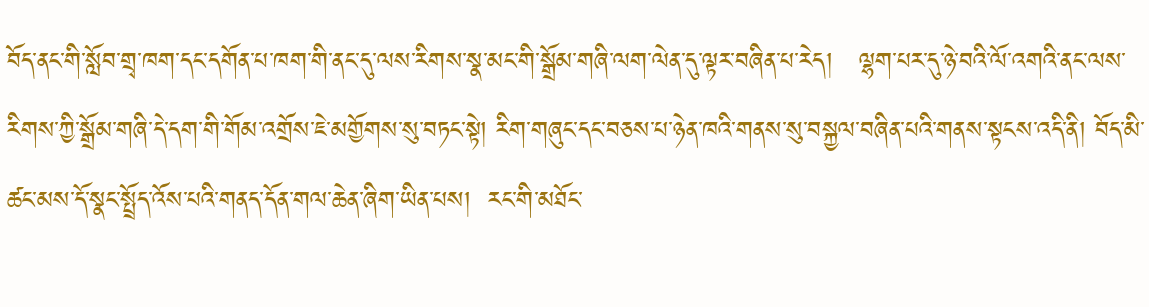བོད་ནང་གི་སློབ་གྲྭ་ཁག་དང་དགོན་པ་ཁག་གི་ནང་དུ་ལས་རིགས་སྣ་མང་གི་སྒྲོམ་གཞི་ལག་ལེན་དུ་ལྟར་བཞིན་པ་རེད།   ལྷག་པར་དུ་ཉེ་བའི་ལོ་འགའི་ནང་ལས་རིགས་ཀྱི་སྒྲོམ་གཞི་དེ་དག་གི་གོམ་འགྲོས་ཇེ་མགྱོགས་སུ་བཏང་སྟེ། རིག་གཞུང་དང་བཅས་པ་ཉེན་ཁའི་གནས་སུ་བསྐྱལ་བཞིན་པའི་གནས་སྟངས་འདི་ནི། བོད་མི་ཚང་མས་དོ་སྣང་སྤྲོད་འོས་པའི་གནད་དོན་གལ་ཆེན་ཞིག་ཡིན་པས།  རང་གི་མཐོང་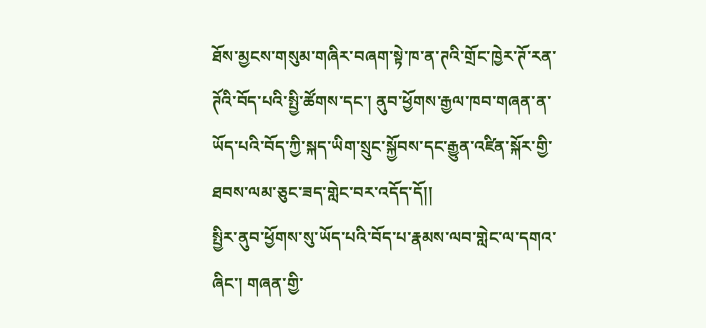ཐོས་མྱངས་གསུམ་གཞིར་བཞག་སྟེ་ཁ་ན་ཊའི་གྲོང་ཁྱེར་ཊོ་རན་ཊོའི་བོད་པའི་སྤྱི་ཚོགས་དང་། ནུབ་ཕྱོགས་རྒྱལ་ཁབ་གཞན་ན་ཡོད་པའི་བོད་ཀྱི་སྐད་ཡིག་སྲུང་སྐྱོབས་དང་རྒྱུན་འཛིན་སྐོར་གྱི་ཐབས་ལམ་ཅུང་ཟད་གླེང་བར་འདོད་དོ།།
སྤྱིར་ནུབ་ཕྱོགས་སུ་ཡོད་པའི་བོད་པ་རྣམས་ལབ་གླེང་ལ་དགའ་ཞིང་། གཞན་གྱི་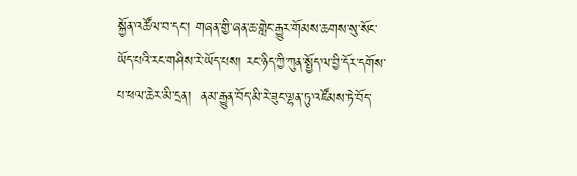སྐྱོན་འཚོལ་བ་དང་། གཞན་གྱི་ཞན་ཆ་གླེང་རྒྱུར་གོམས་ཆགས་སུ་སོང་ཡོད་པའི་རང་གཤིས་རེ་ཡོད་པས། རང་ཉིད་ཀྱི་ཀུན་སྤྱོད་ལ་བྱི་དོར་དགོས་པ་ཕལ་ཆེར་མི་དྲན།  ནམ་རྒྱུན་བོད་མི་རེ་ཟུང་ལྷན་ཏུ་འཛོམས་ཏེ་བོད་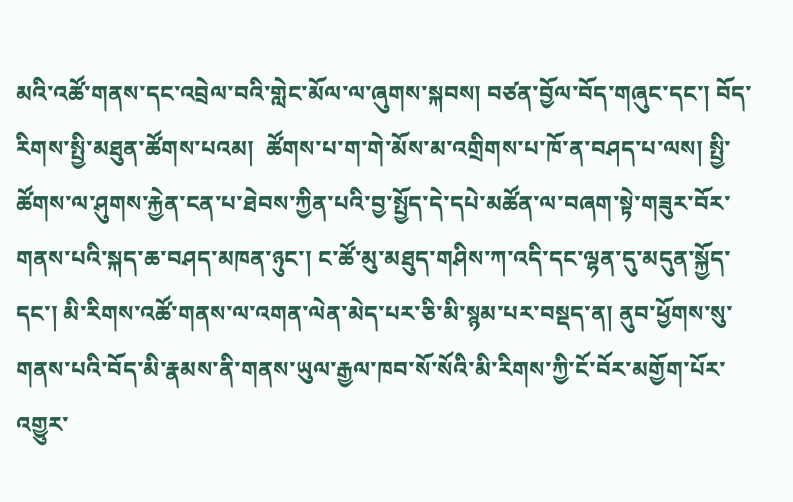མའི་འཚོ་གནས་དང་འབྲེལ་བའི་གླེང་མོལ་ལ་ཞུགས་སྐབས། བཙན་བྱོལ་བོད་གཞུང་དང་། བོད་རིགས་སྤྱི་མཐུན་ཚོགས་པའམ།  ཚོགས་པ་ག་གེ་མོས་མ་འགྲིགས་པ་ཁོ་ན་བཤད་པ་ལས། སྤྱི་ཚོགས་ལ་ཤུགས་རྐྱེན་ངན་པ་ཐེབས་ཀྱིན་པའི་བྱ་སྤྱོད་དེ་དཔེ་མཚོན་ལ་བཞག་སྟེ་གཟུར་བོར་གནས་པའི་སྐད་ཆ་བཤད་མཁན་ཉུང་། ང་ཚོ་མུ་མཐུད་གཤིས་ཀ་འདི་དང་ལྷན་དུ་མདུན་སྐྱོད་དང་། མི་རིགས་འཚོ་གནས་ལ་འགན་ལེན་མེད་པར་ཅི་མི་སྙམ་པར་བསྡད་ན། ནུབ་ཕྱོགས་སུ་གནས་པའི་བོད་མི་རྣམས་ནི་གནས་ཡུལ་རྒྱལ་ཁབ་སོ་སོའི་མི་རིགས་ཀྱི་ངོ་བོར་མགྱོག་པོར་འགྱུར་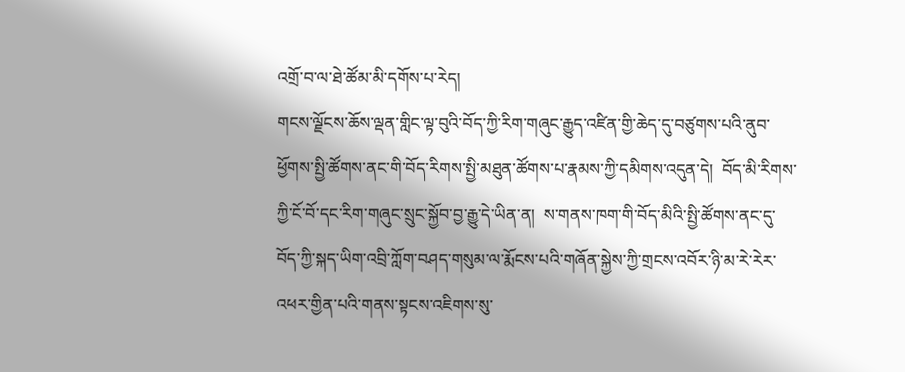འགྲོ་བ་ལ་ཐེ་ཚོམ་མི་དགོས་པ་རེད།
གངས་ལྗོངས་ཆོས་ལྡན་གླིང་ལྟ་བུའི་བོད་ཀྱི་རིག་གཞུང་རྒྱུད་འཛིན་གྱི་ཆེད་དུ་བཙུགས་པའི་ནུབ་ཕྱོགས་སྤྱི་ཚོགས་ནང་གི་བོད་རིགས་སྤྱི་མཐུན་ཚོགས་པ་རྣམས་ཀྱི་དམིགས་འདུན་དེ།  བོད་མི་རིགས་ཀྱི་ངོ་བོ་དང་རིག་གཞུང་སྲུང་སྐྱོབ་བྱ་རྒྱུ་དེ་ཡིན་ན།  ས་གནས་ཁག་གི་བོད་མིའི་སྤྱི་ཚོགས་ནང་དུ་བོད་ཀྱི་སྐད་ཡིག་འབྲི་ཀློག་བཤད་གསུམ་ལ་རྨོངས་པའི་གཞོན་སྐྱེས་ཀྱི་གྲངས་འབོར་ཉི་མ་རེ་རེར་འཕར་གྱིན་པའི་གནས་སྟངས་འཇིགས་སུ་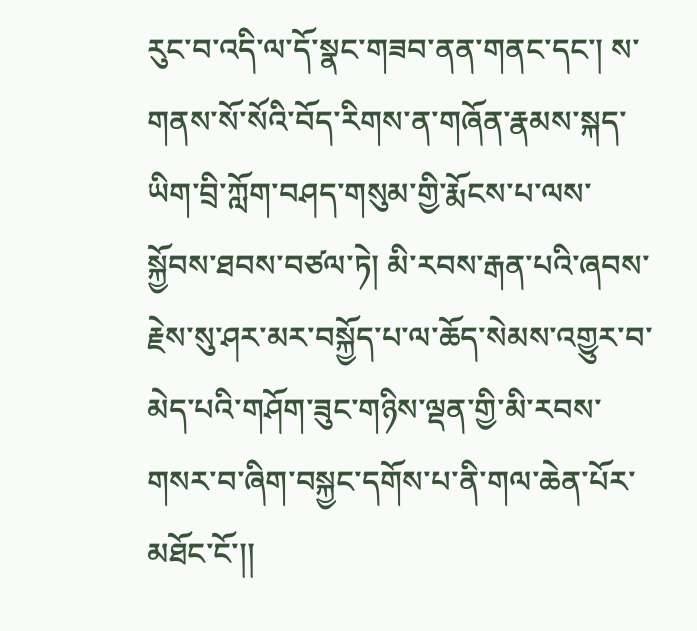རུང་བ་འདི་ལ་དོ་སྣང་གཟབ་ནན་གནང་དང་། ས་གནས་སོ་སོའི་བོད་རིགས་ན་གཞོན་རྣམས་སྐད་ཡིག་བྲི་ཀློག་བཤད་གསུམ་གྱི་རྨོངས་པ་ལས་སྐྱོབས་ཐབས་བཙལ་ཏེ། མི་རབས་རྒན་པའི་ཞབས་རྗེས་སུ་ཤར་མར་བསྐྱོད་པ་ལ་ཆོད་སེམས་འགྱུར་བ་མེད་པའི་གཤོག་ཟུང་གཉིས་ལྡན་གྱི་མི་རབས་གསར་བ་ཞིག་བསྐྱང་དགོས་པ་ནི་གལ་ཆེན་པོར་མཐོང་ངོ་།།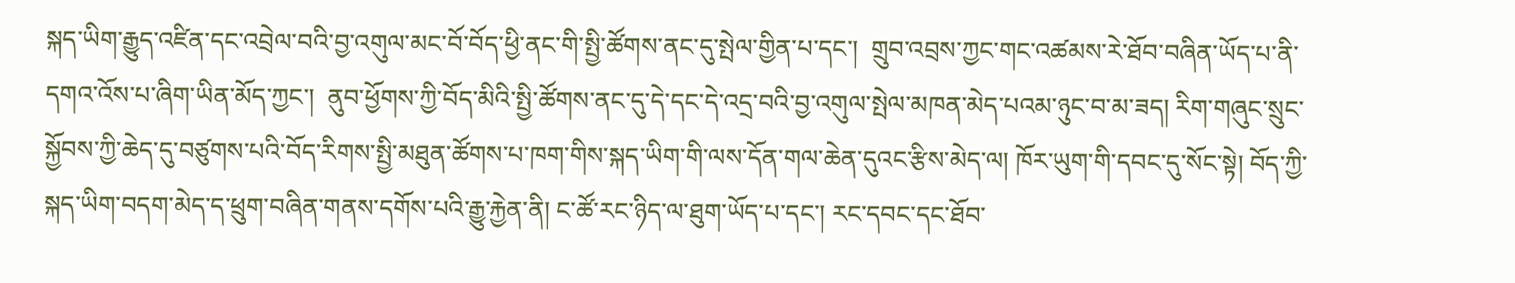སྐད་ཡིག་རྒྱུད་འཛིན་དང་འབྲེལ་བའི་བྱ་འགུལ་མང་བོ་བོད་ཕྱི་ནང་གི་སྤྱི་ཚོགས་ནང་དུ་སྤེལ་གྱིན་པ་དང་།  གྲུབ་འབྲས་ཀྱང་གང་འཚམས་རེ་ཐོབ་བཞིན་ཡོད་པ་ནི་དགའ་འོས་པ་ཞིག་ཡིན་མོད་ཀྱང་།  ནུབ་ཕྱོགས་ཀྱི་བོད་མིའི་སྤྱི་ཚོགས་ནང་དུ་དེ་དང་དེ་འདྲ་བའི་བྱ་འགུལ་སྤེལ་མཁན་མེད་པའམ་ཉུང་བ་མ་ཟད། རིག་གཞུང་སྲུང་སྐྱོབས་ཀྱི་ཆེད་དུ་བཙུགས་པའི་བོད་རིགས་སྤྱི་མཐུན་ཚོགས་པ་ཁག་གིས་སྐད་ཡིག་གི་ལས་དོན་གལ་ཆེན་དུའང་རྩིས་མེད་ལ། ཁོར་ཡུག་གི་དབང་དུ་སོང་སྟེ། བོད་ཀྱི་སྐད་ཡིག་བདག་མེད་ད་ཕྲུག་བཞིན་གནས་དགོས་པའི་རྒྱུ་རྐྱེན་ནི། ང་ཚོ་རང་ཉིད་ལ་ཐུག་ཡོད་པ་དང་། རང་དབང་དང་ཐོབ་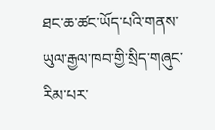ཐང་ཆ་ཚང་ཡོད་པའི་གནས་ཡུལ་རྒྱལ་ཁབ་གྱི་སྲིད་གཞུང་རིམ་པར་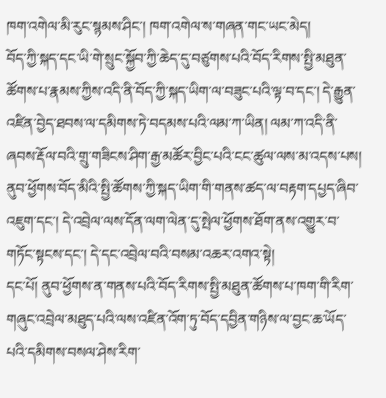ཁག་འགེལ་མི་རུང་སྙམས་ཤིང་། ཁག་འགེལ་ས་གཞན་གང་ཡང་མེད།
བོད་ཀྱི་སྐད་དང་ཡི་གེ་སྲུང་སྐྱོབ་ཀྱི་ཆེད་དུ་བཙུགས་པའི་བོད་རིགས་སྤྱི་མཐུན་ཚོགས་པ་རྣམས་ཀྱིས་འདི་ནི་བོད་ཀྱི་སྐད་ཡིག་ལ་བཟུང་པའི་ལྟ་བ་དང་། དེ་རྒྱུན་འཛིན་བྱེད་ཐབས་ལ་དམིགས་ཏེ་བདམས་པའི་ལམ་ཀ་ཡིན། ལམ་ཀ་འདི་ནི་ཞབས་རྡོལ་བའི་གྲུ་གཟིངས་ཤིག་རྒྱ་མཚོར་བྱིང་པའི་ངང་ཚུལ་ལས་མ་འདས་པས། ནུབ་ཕྱོགས་བོད་མིའི་སྤྱི་ཚོགས་ཀྱི་སྐད་ཡིག་གི་གནས་ཚད་ལ་བརྟག་དཔྱད་ཞིབ་འཇུག་དང་། དེ་འབྲེལ་ལས་དོན་ལག་ལེན་དུ་སྤེལ་ཕྱོགས་ཐོག་ནས་འགྱུར་བ་གཏོང་སྟངས་དང་། དེ་དང་འབྲེལ་བའི་བསམ་འཆར་འགའ་སྟེ།
དང་པོ། ནུབ་ཕྱོགས་ན་གནས་པའི་བོད་རིགས་སྤྱི་མཐུན་ཚོགས་པ་ཁག་གི་རིག་གཞུང་འབྲེལ་མཐུད་པའི་ལས་འཛིན་འོག་ཏུ་བོད་དབྱིན་གཉིས་ལ་བྱང་ཆ་ཡོད་པའི་དམིགས་བསལ་ཤེས་རིག་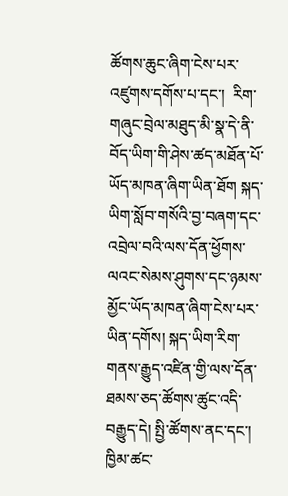ཚོགས་ཆུང་ཞིག་ངེས་པར་འཛུགས་དགོས་པ་དང་།  རིག་གཞུང་བྲེལ་མཐུད་མི་སྣ་དེ་ནི་བོད་ཡིག་གི་ཤེས་ཚད་མཐོན་པོ་ཡོད་མཁན་ཞིག་ཡིན་ཐོག སྐད་ཡིག་སློབ་གསོའི་བྱ་བཞག་དང་འབྲེལ་བའི་ལས་དོན་ཕྱོགས་ལའང་སེམས་ཤུགས་དང་ཉམས་མྱོང་ཡོད་མཁན་ཞིག་ངེས་པར་ཡིན་དགོས། སྐད་ཡིག་རིག་གནས་རྒྱུད་འཛིན་གྱི་ལས་དོན་ཐམས་ཅད་ཚོགས་ཚུང་འདི་བརྒྱུད་དེ། སྤྱི་ཚོགས་ནང་དང་། ཁྱིམ་ཚང་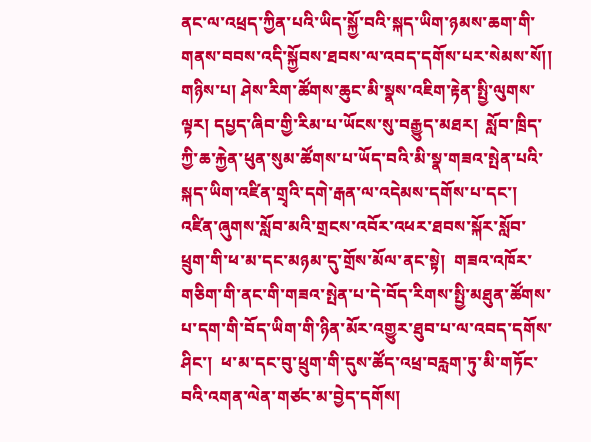ནང་ལ་འཕྲད་ཀྱིན་པའི་ཡིད་སྐྱོ་བའི་སྐད་ཡིག་ཉམས་ཆག་གི་གནས་བབས་འདི་སྐྱོབས་ཐབས་ལ་འབད་དགོས་པར་སེམས་སོ།།
གཉིས་པ། ཤེས་རིག་ཚོགས་ཆུང་མི་སྣས་འཇིག་རྟེན་སྤྱི་ལུགས་ལྟར། དཔྱད་ཞིབ་གྱི་རིམ་པ་ཡོངས་སུ་བརྒྱུད་མཐར།  སློབ་ཁྲིད་ཀྱི་ཆ་རྐྱེན་ཕུན་སུམ་ཚོགས་པ་ཡོད་བའི་མི་སྣ་གཟའ་སྤེན་པའི་སྐད་ཡིག་འཛིན་གྲྭའི་དགེ་རྒན་ལ་འདེམས་དགོས་པ་དང་། འཛིན་ཞུགས་སློབ་མའི་གྲངས་འབོར་འཕར་ཐབས་སྐོར་སློབ་ཕྲུག་གི་ཕ་མ་དང་མཉམ་དུ་གྲོས་མོལ་ནང་སྟེ།  གཟའ་འཁོར་གཅིག་གི་ནང་གི་གཟའ་སྤེན་པ་དེ་བོད་རིགས་སྤྱི་མཐུན་ཚོགས་པ་དག་གི་བོད་ཡིག་གི་ཉིན་མོར་འགྱུར་ཐུབ་པ་ལ་འབད་དགོས་ཤིང་།  ཕ་མ་དང་བུ་ཕྲུག་གི་དུས་ཚོད་འཕྲ་བརླག་ཏུ་མི་གཏོང་བའི་འགན་ལེན་གཙང་མ་བྱེད་དགོས།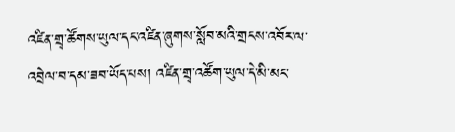འཛིན་གྲྭ་ཚོགས་ཡུལ་དང་འཛིན་ཞུགས་སློབ་མའི་གྲངས་འབོར་ལ་འབྲེལ་བ་དམ་ཟབ་ཡོད་པས། འཛིན་གྲྭ་འཚོག་ཡུལ་དེ་མི་མང་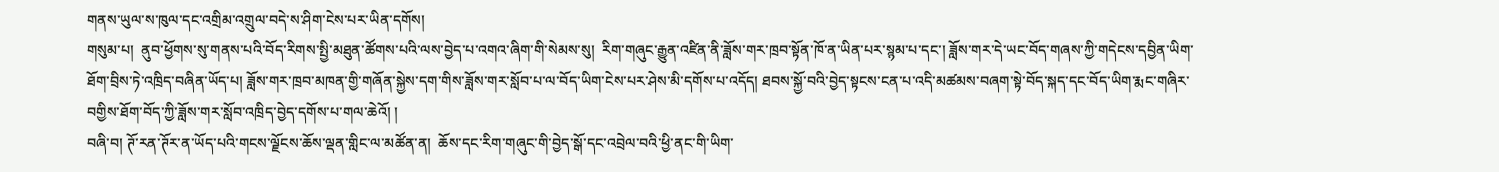གནས་ཡུལ་ས་ཁུལ་དང་འགྲིམ་འགྲུལ་བདེ་ས་ཤིག་ངེས་པར་ཡིན་དགོས།
གསུམ་པ།  ནུབ་ཕྱོགས་སུ་གནས་པའི་བོད་རིགས་སྤྱི་མཐུན་ཚོགས་པའི་ལས་བྱེད་པ་འགའ་ཞིག་གི་སེམས་སུ།  རིག་གཞུང་རྒྱུན་འཛིན་ནི་ཟློས་གར་ཁྲབ་སྟོན་ཁོ་ན་ཡིན་པར་སྙམ་པ་དང་། ཟློས་གར་དེ་ཡང་བོད་གཞས་ཀྱི་གདེངས་དབྱིན་ཡིག་ཐོག་བྲིས་ཏེ་འཁྲིད་བཞིན་ཡོད་པ། ཟློས་གར་ཁྲབ་མཁན་གྱི་གཞོན་སྐྱེས་དག་གིས་ཟློས་གར་སློབ་པ་ལ་བོད་ཡིག་ངེས་པར་ཤེས་མི་དགོས་པ་འདོད། ཐབས་སྐྱོ་བའི་བྱེད་སྟངས་ངན་པ་འདི་མཚམས་བཞག་སྟེ་བོད་སྐད་དང་བོད་ཡིག་རྨང་གཞིར་བགྱིས་ཐོག་བོད་ཀྱི་ཟློས་གར་སློབ་འཁྲིད་བྱེད་དགོས་པ་གལ་ཆེའོ། །
བཞི་བ། ཊོ་རན་ཊོར་ན་ཡོད་པའི་གངས་ལྗོངས་ཆོས་ལྡན་གླིང་ལ་མཚོན་ན།  ཆོས་དང་རིག་གཞུང་གི་བྱེད་སྒོ་དང་འབྲེལ་བའི་ཕྱི་ནང་གི་ཡིག་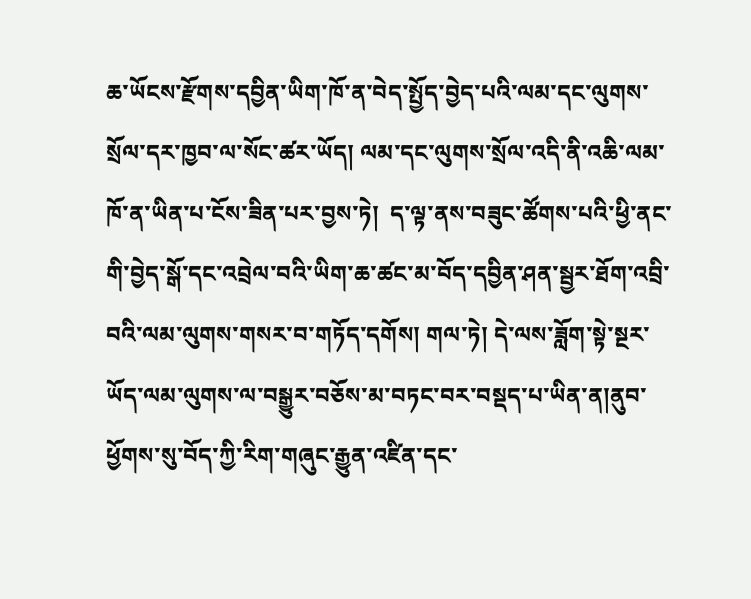ཆ་ཡོངས་རྫོགས་དབྱིན་ཡིག་ཁོ་ན་བེད་སྤྱོད་བྱེད་པའི་ལམ་དང་ལུགས་སྲོལ་དར་ཁྱབ་ལ་སོང་ཚར་ཡོད། ལམ་དང་ལུགས་སྲོལ་འདི་ནི་འཆི་ལམ་ཁོ་ན་ཡིན་པ་ངོས་ཟིན་པར་བྱས་ཏེ།  ད་ལྟ་ནས་བཟུང་ཚོགས་པའི་ཕྱི་ནང་གི་བྱེད་སྒོ་དང་འབྲེལ་བའི་ཡིག་ཆ་ཚང་མ་བོད་དབྱིན་ཤན་སྦྱར་ཐོག་འབྲི་བའི་ལམ་ལུགས་གསར་བ་གཏོད་དགོས། གལ་ཏེ། དེ་ལས་ཟློག་སྟེ་སྔར་ཡོད་ལམ་ལུགས་ལ་བསྒྱུར་བཅོས་མ་བཏང་བར་བསྡད་པ་ཡིན་ན།ནུབ་ཕྱོགས་སུ་བོད་ཀྱི་རིག་གཞུང་རྒྱུན་འཛིན་དང་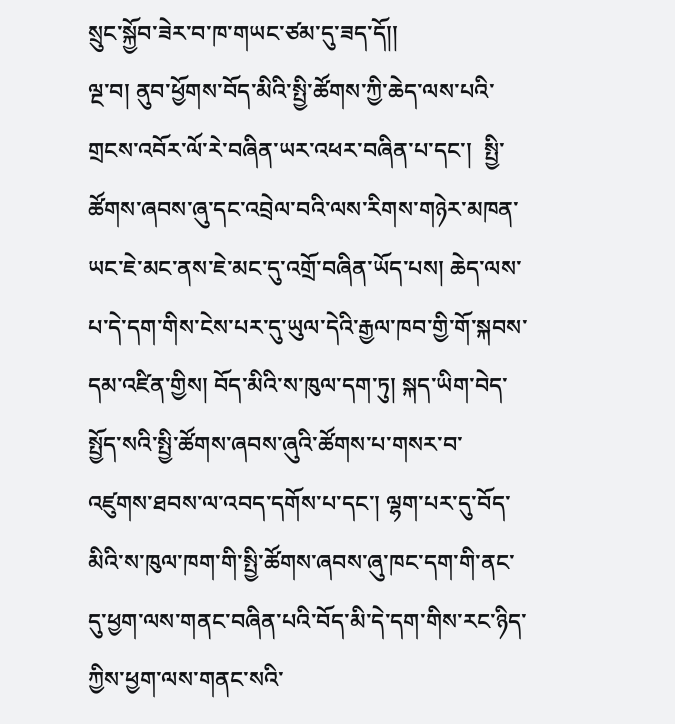སྲུང་སྐྱོབ་ཟེར་བ་ཁ་གཡང་ཙམ་དུ་ཟད་དོ།།
ལྔ་བ། ནུབ་ཕྱོགས་བོད་མིའི་སྤྱི་ཚོགས་ཀྱི་ཆེད་ལས་པའི་གྲངས་འབོར་ལོ་རེ་བཞིན་ཡར་འཕར་བཞིན་པ་དང་།  སྤྱི་ཚོགས་ཞབས་ཞུ་དང་འབྲེལ་བའི་ལས་རིགས་གཉེར་མཁན་ཡང་ཇེ་མང་ནས་ཇེ་མང་དུ་འགྲོ་བཞིན་ཡོད་པས། ཆེད་ལས་པ་དེ་དག་གིས་ངེས་པར་དུ་ཡུལ་དེའི་རྒྱལ་ཁབ་གྱི་གོ་སྐབས་དམ་འཛིན་གྱིས། བོད་མིའི་ས་ཁུལ་དག་ཏུ། སྐད་ཡིག་བེད་སྤྱོད་སའི་སྤྱི་ཚོགས་ཞབས་ཞུའི་ཚོགས་པ་གསར་བ་འཛུགས་ཐབས་ལ་འབད་དགོས་པ་དང་། ལྷག་པར་དུ་བོད་མིའི་ས་ཁུལ་ཁག་གི་སྤྱི་ཚོགས་ཞབས་ཞུ་ཁང་དག་གི་ནང་དུ་ཕྱག་ལས་གནང་བཞིན་པའི་བོད་མི་དེ་དག་གིས་རང་ཉིད་ཀྱིས་ཕྱག་ལས་གནང་སའི་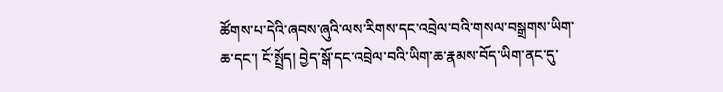ཚོགས་པ་དེའི་ཞབས་ཞུའི་ལས་རིགས་དང་འབྲེལ་བའི་གསལ་བསྒྲགས་ཡིག་ཆ་དང་། ངོ་སྤྲོད། བྱེད་སྒོ་དང་འབྲེལ་བའི་ཡིག་ཆ་རྣམས་བོད་ཡིག་ནང་དུ་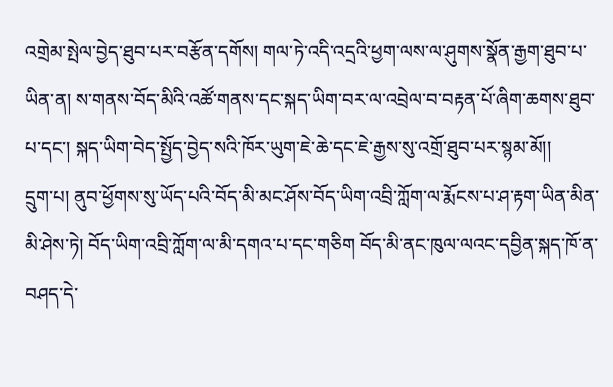འགྲེམ་སྤེལ་བྱེད་ཐུབ་པར་བརྩོན་དགོས། གལ་ཏེ་འདི་འདྲའི་ཕྱག་ལས་ལ་ཤུགས་སྣོན་རྒྱག་ཐུབ་པ་ཡིན་ན། ས་གནས་བོད་མིའི་འཚོ་གནས་དང་སྐད་ཡིག་བར་ལ་འབྲེལ་བ་བརྟན་པོ་ཞིག་ཆགས་ཐུབ་པ་དང་། སྐད་ཡིག་བེད་སྤྱོད་བྱེད་སའི་ཁོར་ཡུག་ཇེ་ཆེ་དང་ཇེ་རྒྱས་སུ་འགྲོ་ཐུབ་པར་སྙམ་མོ།།
དྲུག་པ། ནུབ་ཕྱོགས་སུ་ཡོད་པའི་བོད་མི་མང་ཤོས་བོད་ཡིག་འབྲི་ཀློག་ལ་རྨོངས་པ་ཤ་རྟག་ཡིན་མིན་མི་ཤེས་ཏེ། བོད་ཡིག་འབྲི་ཀློག་ལ་མི་དགའ་པ་དང་གཅིག བོད་མི་ནང་ཁུལ་ལའང་དབྱིན་སྐད་ཁོ་ན་བཤད་དེ་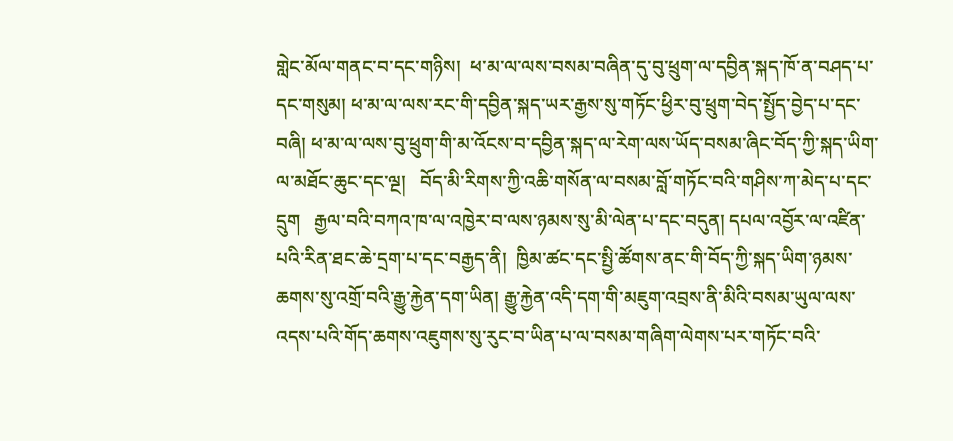གླེང་མོལ་གནང་བ་དང་གཉིས།  ཕ་མ་ལ་ལས་བསམ་བཞིན་དུ་བུ་ཕྲུག་ལ་དབྱིན་སྐད་ཁོ་ན་བཤད་པ་དང་གསུམ། ཕ་མ་ལ་ལས་རང་གི་དབྱིན་སྐད་ཡར་རྒྱས་སུ་གཏོང་ཕྱིར་བུ་ཕྲུག་བེད་སྤྱོད་བྱེད་པ་དང་བཞི། ཕ་མ་ལ་ལས་བུ་ཕྲུག་གི་མ་འོངས་བ་དབྱིན་སྐད་ལ་རེག་ལས་ཡོད་བསམ་ཞིང་བོད་ཀྱི་སྐད་ཡིག་ལ་མཐོང་ཆུང་དང་ལྔ།   བོད་མི་རིགས་ཀྱི་འཆི་གསོན་ལ་བསམ་བློ་གཏོང་བའི་གཤིས་ཀ་མེད་པ་དང་དྲུག   རྒྱལ་བའི་བཀའ་ཁ་ལ་འཁྱེར་བ་ལས་ཉམས་སུ་མི་ལེན་པ་དང་བདུན། དཔལ་འབྱོར་ལ་འཛིན་པའི་རིན་ཐང་ཆེ་དྲག་པ་དང་བརྒྱད་ནི།  ཁྱིམ་ཚང་དང་སྤྱི་ཚོགས་ནང་གི་བོད་ཀྱི་སྐད་ཡིག་ཉམས་ཆགས་སུ་འགྲོ་བའི་རྒྱུ་རྐྱེན་དག་ཡིན། རྒྱུ་རྐྱེན་འདི་དག་གི་མཇུག་འབྲས་ནི་མིའི་བསམ་ཡུལ་ལས་འདས་པའི་གོད་ཆགས་འཇུགས་སུ་རུང་བ་ཡིན་པ་ལ་བསམ་གཞིག་ལེགས་པར་གཏོང་བའི་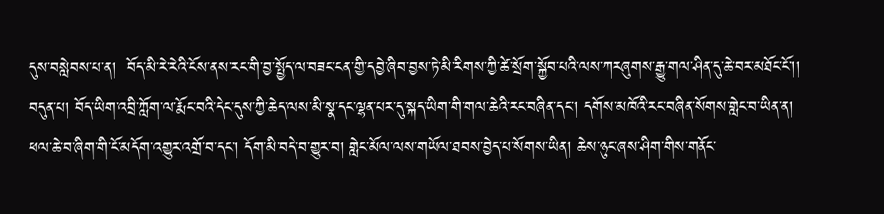དུས་བསླེབས་པ་ན།  བོད་མི་རེ་རེའི་ངོས་ནས་རང་གི་བྱ་སྤྱོད་ལ་བཟང་ངན་གྱི་དབྱེ་ཞིབ་བྱས་ཏེ་མི་རིགས་ཀྱི་ཚེ་སྲོག་སྐྱོབ་པའི་ལས་ཀརཞུགས་རྒྱུ་གལ་ཤིན་དུ་ཆེ་བར་མཐོང་ངོ་།།
བདུན་པ། བོད་ཡིག་འབྲི་ཀློག་ལ་རྨོང་བའི་དེང་དུས་ཀྱི་ཆེད་ལས་མི་སྣ་དང་ལྷན་པར་དུ་སྐད་ཡིག་གི་གལ་ཆེའི་རང་བཞིན་དང་། དགོས་མཁོའི་རང་བཞིན་སོགས་གླེང་བ་ཡིན་ན། ཕལ་ཆེ་བ་ཞིག་གི་ངོ་མདོག་འགྱུར་འགྲོ་བ་དང་། དོག་མི་བདེ་བ་གྱུར་བ། གླེང་མོལ་ལས་གཡོལ་ཐབས་བྱེད་པ་སོགས་ཡིན། ཆེས་ཉུང་ཞས་ཤིག་གིས་གནོང་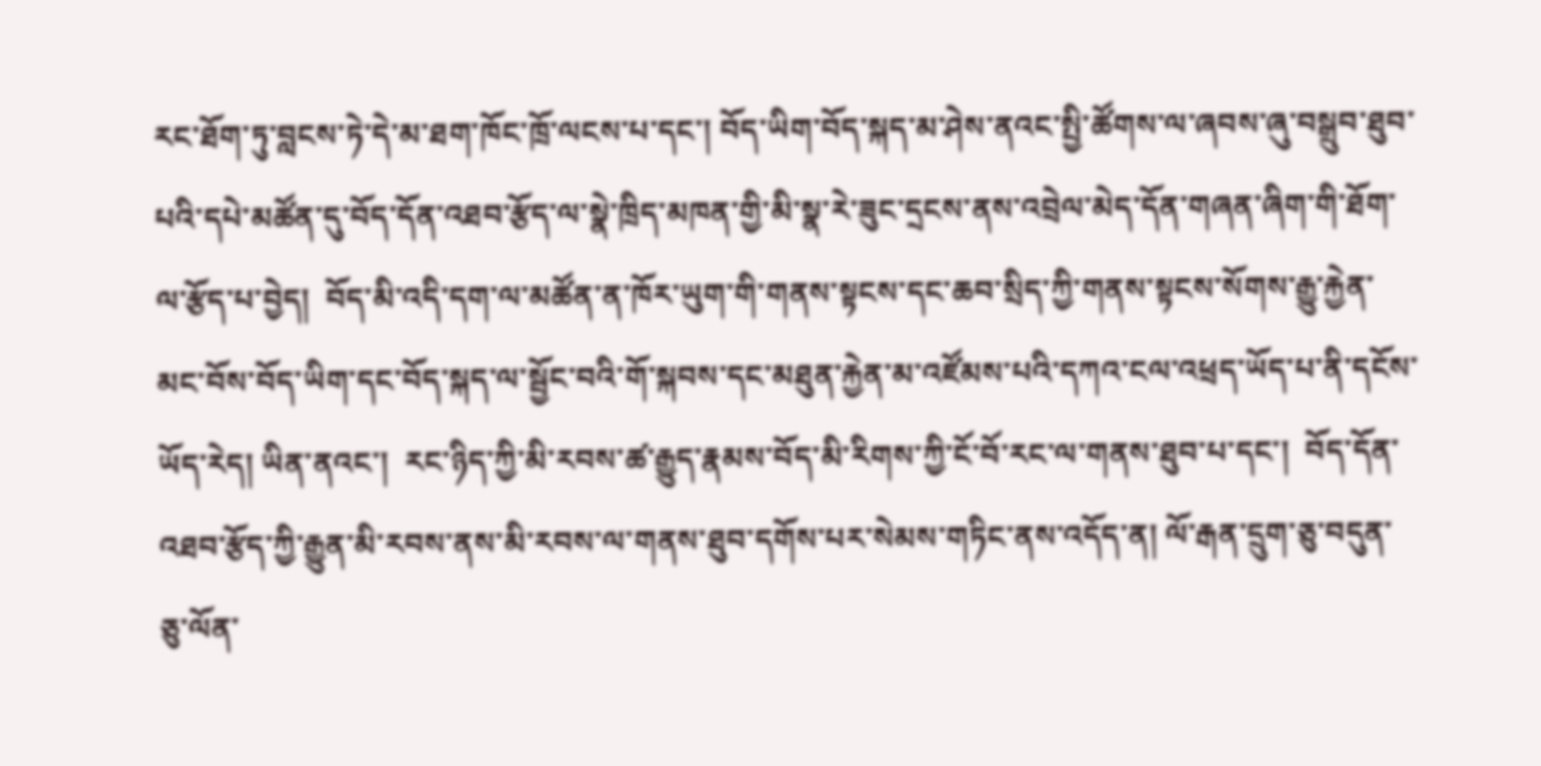རང་ཐོག་ཏུ་བླངས་ཏེ་དེ་མ་ཐག་ཁོང་ཁྲོ་ལངས་པ་དང་། བོད་ཡིག་བོད་སྐད་མ་ཤེས་ནའང་སྤྱི་ཚོགས་ལ་ཞབས་ཞུ་བསྒྲུབ་ཐུབ་པའི་དཔེ་མཚོན་དུ་བོད་དོན་འཐབ་རྩོད་ལ་སྣེ་ཁྲིད་མཁན་གྱི་མི་སྣ་རེ་ཟུང་དྲངས་ནས་འབྲེལ་མེད་དོན་གཞན་ཞིག་གི་ཐོག་ལ་རྩོད་པ་བྱེད།  བོད་མི་འདི་དག་ལ་མཚོན་ན་ཁོར་ཡུག་གི་གནས་སྟངས་དང་ཆབ་སྲིད་ཀྱི་གནས་སྟངས་སོགས་རྒྱུ་རྐྱེན་མང་བོས་བོད་ཡིག་དང་བོད་སྐད་ལ་སྦྱོང་བའི་གོ་སྐབས་དང་མཐུན་རྐྱེན་མ་འཛོམས་པའི་དཀའ་ངལ་འཕྲད་ཡོད་པ་ནི་དངོས་ཡོད་རེད། ཡིན་ནའང་།  རང་ཉིད་ཀྱི་མི་རབས་ཚ་རྒྱུད་རྣམས་བོད་མི་རིགས་ཀྱི་ངོ་བོ་རང་ལ་གནས་ཐུབ་པ་དང་།  བོད་དོན་འཐབ་རྩོད་ཀྱི་རྒྱུན་མི་རབས་ནས་མི་རབས་ལ་གནས་ཐུབ་དགོས་པར་སེམས་གཏིང་ནས་འདོད་ན། ལོ་རྒན་དྲུག་ཅུ་བདུན་ཅུ་ལོན་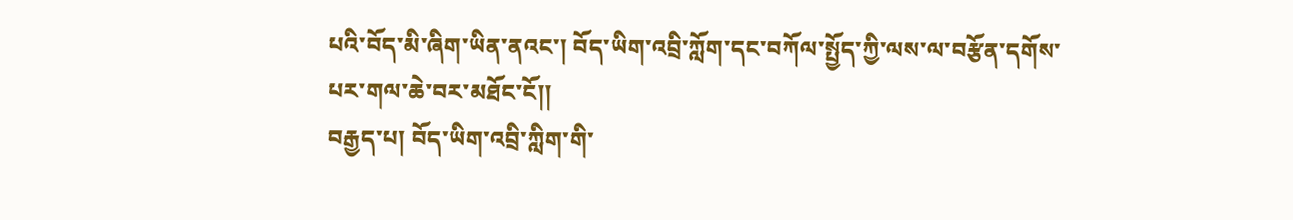པའི་བོད་མི་ཞིག་ཡིན་ནའང་། བོད་ཡིག་འབྲི་ཀློག་དང་བཀོལ་སྤྱོད་ཀྱི་ལས་ལ་བརྩོན་དགོས་པར་གལ་ཆེ་བར་མཐོང་ངོ།།
བརྒྱད་པ། བོད་ཡིག་འབྲི་ཀླིག་གི་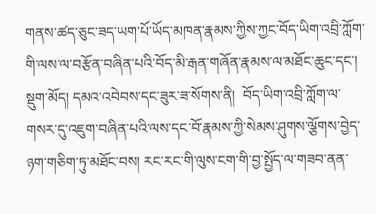གནས་ཚད་ཅུང་ཟད་ཡག་པོ་ཡོད་མཁན་རྣམས་ཀྱིས་ཀྱང་བོད་ཡིག་འབྲི་ཀློག་གི་ལས་ལ་བརྩོན་བཞིན་པའི་བོད་མི་རྒན་གཞོན་རྣམས་ལ་མཐོང་ཆུང་དང་། སྡུག་མོད། དམའ་འབེབས་དང་ཟུར་ཟ་སོགས་ནི།  བོད་ཡིག་འབྲི་ཀློག་ལ་གསར་དུ་འཇུག་བཞིན་པའི་ལས་དང་བོ་རྣམས་ཀྱི་སེམས་ཤུགས་ལྕོགས་བྱེད་ཉག་གཅིག་ཏུ་མཐོང་བས། རང་རང་གི་ལུས་ངག་གི་བྱ་སྤྱོད་ལ་གཟབ་ནན་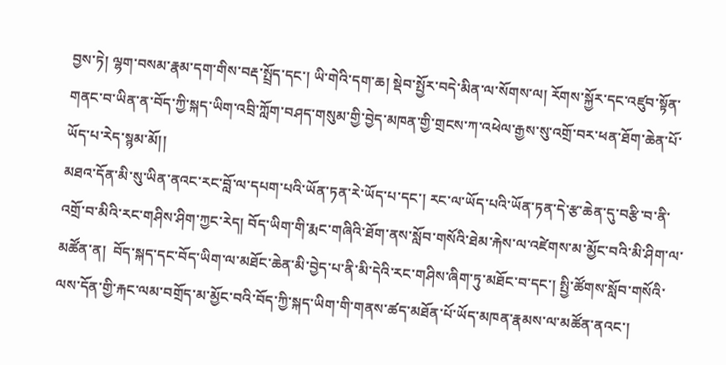བྱས་ཏེ། ལྷག་བསམ་རྣམ་དག་གིས་བརྡ་སྤྲོད་དང་། ཡི་གེའི་དག་ཆ། སྡེབ་སྤྱོར་བདེ་མིན་ལ་སོགས་ལ། རོགས་སྐྱོར་དང་འཛུབ་སྟོན་གནང་བ་ཡིན་ན་བོད་ཀྱི་སྐད་ཡིག་འབྲི་ཀློག་བཤད་གསུམ་གྱི་བྱེད་མཁན་གྱི་གྲངས་ཀ་འཕེལ་རྒྱས་སུ་འགྲོ་བར་ཕན་ཐོག་ཆེན་པོ་ཡོད་པ་རེད་སྙམ་མོ།།
མཐའ་དོན་མི་སུ་ཡིན་ནའང་རང་བློ་ལ་དཔག་པའི་ཡོན་ཏན་རེ་ཡོད་པ་དང་། རང་ལ་ཡོད་པའི་ཡོན་ཏན་དེ་རྩ་ཆེན་དུ་བརྩི་བ་ནི་འགྲོ་བ་མིའི་རང་གཤིས་ཤིག་ཀྱང་རེད། བོད་ཡིག་གི་རྨང་གཞིའི་ཐོག་ནས་སློབ་གསོའི་ཐེམ་རྐེས་ལ་འཛེགས་མ་མྱོང་བའི་མི་ཤིག་ལ་མཚོན་ན།  བོད་སྐད་དང་བོད་ཡིག་ལ་མཐོང་ཆེན་མི་བྱེད་པ་ནི་མི་དེའི་རང་གཤིས་ཞིག་ཏུ་མཐོང་བ་དང་། སྤྱི་ཚོགས་སློབ་གསོའི་ལས་དོན་གྱི་རྐང་ལམ་བགྲོད་མ་མྱོང་བའི་བོད་ཀྱི་སྐད་ཡིག་གི་གནས་ཚད་མཐོན་པོ་ཡོད་མཁན་རྣམས་ལ་མཚོན་ནའང་།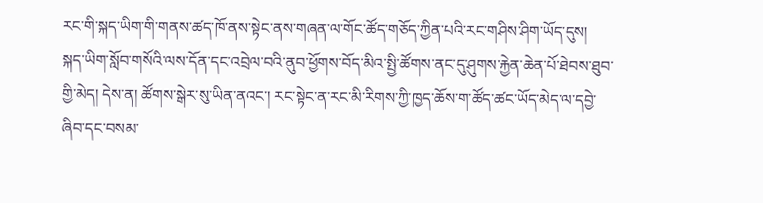རང་གི་སྐད་ཡིག་གི་གནས་ཚད་ཁོ་ནས་སྟེང་ནས་གཞན་ལ་གོང་ཚོད་གཅོད་ཀྱིན་པའི་རང་གཤིས་ཤིག་ཡོད་དུས།  སྐད་ཡིག་སློབ་གསོའི་ལས་དོན་དང་འབྲེལ་བའི་ནུབ་ཕྱོགས་བོད་མིའ་སྤྱི་ཚོགས་ནང་དུ་ཤུགས་རྐྱེན་ཆེན་པོ་ཐེབས་ཐུབ་གྱི་མེད། དེས་ན། ཚོགས་སྒེར་སུ་ཡིན་ནའང་། རང་སྟེང་ན་རང་མི་རིགས་ཀྱི་ཁྱད་ཆོས་ག་ཚོད་ཚང་ཡོད་མེད་ལ་དབྱེ་ཞིབ་དང་བསམ་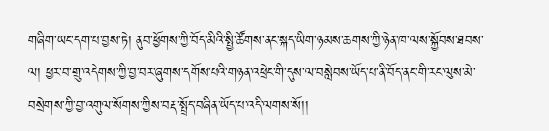གཞིག་ཡང་དག་པ་བྱས་ཏེ། ནུབ་ཕྱོགས་ཀྱི་བོད་མིའི་སྤྱི་ཚོགས་ནང་སྐད་ཡིག་ཉམས་ཆགས་ཀྱི་ཉེན་ཁ་ལས་སྐྱོབས་ཐབས་ལ། ཕྱར་བ་གྲུ་འདེགས་ཀྱི་བྱ་བར་ཞུགས་དགོས་པའི་གཉན་འཕྲེང་གི་དུས་ལ་བསླེབས་ཡོད་པ་ནི་བོད་ནང་གི་རང་ལུས་མེ་བསྲེགས་ཀྱི་བྱ་འགུལ་སོགས་ཀྱིས་བརྡ་སྤྲོད་བཞིན་ཡོད་པ་འདི་ལགས་སོ།།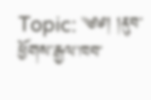Topic: ༄༅། །ནུབ་ཕྱོགས་རྒྱལ་ཁབ་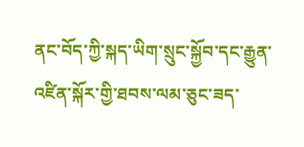ནང་བོད་ཀྱི་སྐད་ཡིག་སྲུང་སྐྱོབ་དང་རྒྱུན་འཛིན་སྐོར་གྱི་ཐབས་ལམ་ཅུང་ཟད་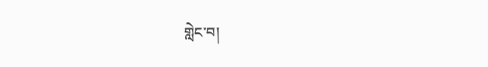གླེང་བ།